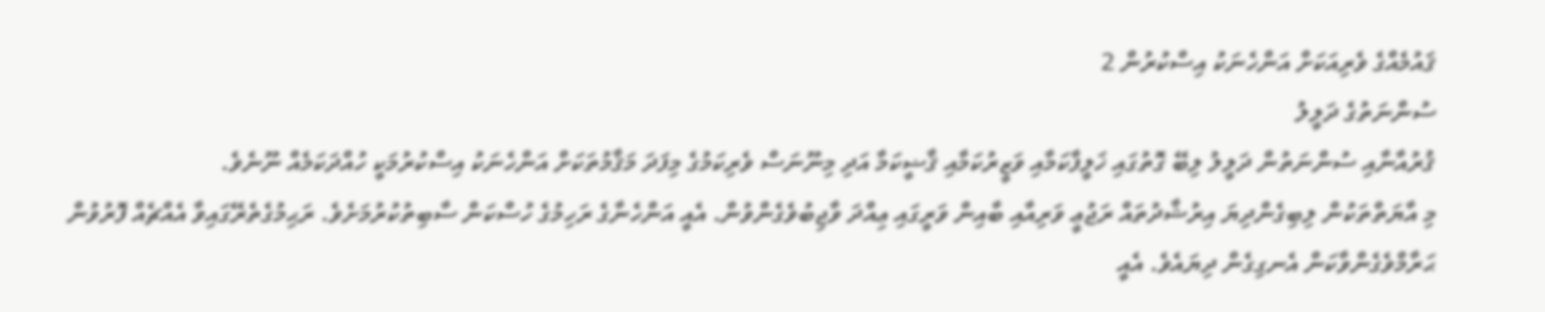ޤައުމެއްގެ ވެރިއަކަށް އަންހެނަކު އިސްކުރުން 2
ސުންނަތުގެ ދަލީލު
ޤުރުއާނާއި ސުންނަތުން ދަލީލު ލިބޭ ގޮތުގައި ޚަލީފާކަމާއި ވަޒީރުކަމާއި ޤާޟީކަމާ އަދި މިނޫނަސް ވެރިކަމުގެ މިފަދަ މަޤާމުތަކަށް އަންހެނަކު އިސްކުރުމަކީ ހުއްދަކަމެއް ނޫނެވެ.
މި އާޔަތްތަކުން ލިބިގެންދިޔަ އިރުޝާދުތައް ރަޖުޢީ ވަރިއާއި ބާއިން ވަރީގައި ޢިއްދަ ވާޖިބުވެގެންވުން. އެއީ އަންހެނާގެ ރަހިމުގެ ހުސްކަން ސާބިތުކުރުމަށެވެ. ރަޙިމުގެތެރޭގައިވާ އެއްޗެއް ފޮރުވުން ޙަރާމްވެގެންވާކަން އެނގިގެން ދިޔައެވެ. އެއީ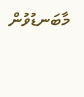މާބަނޑުވުން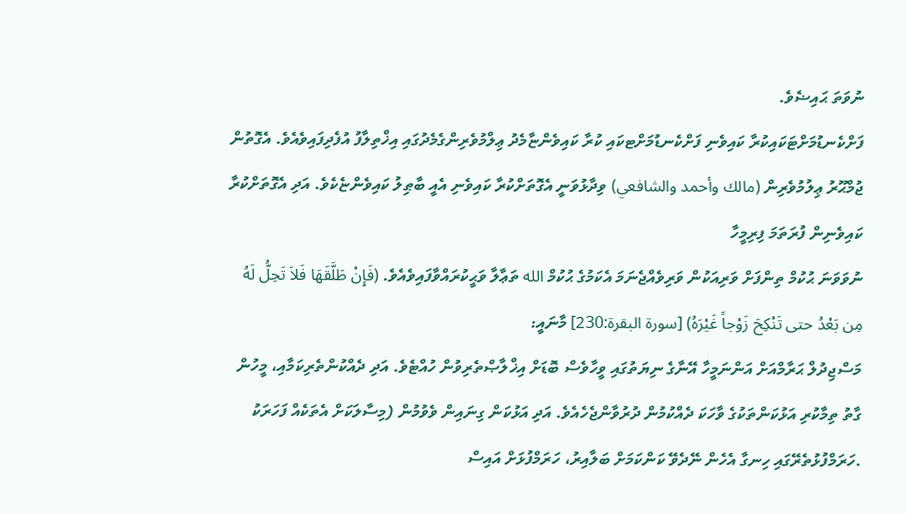ނުވަތަ ޙައިޟެވެ.
ފަށްކެނޑުމަށްޓަކައިކުރާ ކައިވެނި ފަށްކެނޑުމަށްޓކައި ކުރާ ކައިވެންޏާމެދު ޢިލްމުވެރިންގެމެދުގައި އިޚްތިލާފު އުފެދިފައިވެއެވެ. އެގޮތުން ޖުމްޙޫރު ޢިލުމުވެރިން (مالك وأحمد والشافعي) ވިދާޅުވަނީ އެގޮތަށްކުރާ ކައިވެނި އެއީ ބާޠިލު ކައިވެންޏެކެވެ. އަދި އެގޮތަށްކުރާ ކައިވެނިން ފުރަތަމަ ފިރިމީހާ
ނުވަވަނަ ޙުކުމް ތިންފަށް ވަރިއަކުން ވަރިވެއްޖެނަމަ އެކަމުގެ ޙުކުމް الله ތަޢާލާ ވަޙީކުރައްވާފައިވެއެވެ. (فَإِنْ طَلَّقَهَا فَلاَ تَحِلُّ لَهُ مِن بَعْدُ حتى تَنْكِحَ زَوْجاً غَيْرَهُ) [سورة البقرة:230] މާނައީ:
މަސްޖިދުލް ޙަރާމްއަށް އަންނަމީހާ އޭނާގެ ނިޔަތުގައި ވީހާވެސް ބޮޑަށް އިޚްލާޞްތެރިވުން ހުއްޓެވެ. އަދި ދެއްކުންތެރިކަމާއި، މީހުން ގާތު ތިމާކުރި އަޅުކަންތަކުގެ ވާހަކަ ދެއްކުމުން ދުރުވާންޖެހެއެވެ. އަދި އަޅުކަން ގިނައިން ވެވުމުން (މިސާލަކަށް އެތަކެއް ފަހަރަކު
.ހަރަމްފުޅުތެރޭގައި ހިނގާ އެހެން ނޭދެވޭ ކަންކަމަށް ބަލާއިރު، ހަރަމްފުޅަށް އައިސް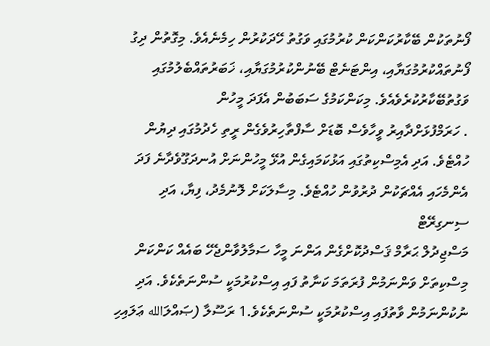ފޯނުތަކުން ބޭކާރުކަންކަން ކުރުމުގައި ވަގުތު ހޭދަކުރުން ހިމެނެއެވެ. މިގޮތުން ދިގު ފޯނުތައްކުރުމުގަޔާއި، އިންޓަނެޓް ބޭނުންކުރުމުގަޔާއި، ޚަބަރުތައްބެލުމުގައި ވަގުތުބޭކާރުކުރެވެއެވެ. މިކަންކަމުގެ ސަބަބުން އެފަދަ މީހުން
. ހަރަމްފުޅަށްދާއިރު ވީހާވެސް ބޮޑަށް ސާފްތާހިރުވެގެން ރީތި ހެދުމުގައި ދިޔުން ހުއްޓެވެ. އަދި އެމިސްކިތުގައި އަޅުކަމައިގެން އުޅޭ މީހުންނަށް އުނދަގޫވެދާނެ ފަދަ އެންމެހައި އެއްޗަކުން ދުރުވުން ހުއްޓެވެ. މިސާލަކަށް ލޮނުމެދު، ފިޔާ، އަދި ސިނގިރޭޓް
މަސްޖިދުލް ޙަރާމް ޤަސްދުކޮށްގެން އަންނަ މީހާ ސަމާލުވާންޖެހޭ ބައެއް ކަންކަން މިސްކިތަށް ވަންނަމުން ފުރަތަމަ ކަނާތު ފައި އިސްކުރުމަކީ ސުންނަތެކެވެ. އަދި ނުކުންނަމުން ވާތުފައި އިސްކުރުމަކީ ސުންނަތެކެވެ.1 ރަސޫލާ (ޞައްލަالله ޢަލައިހި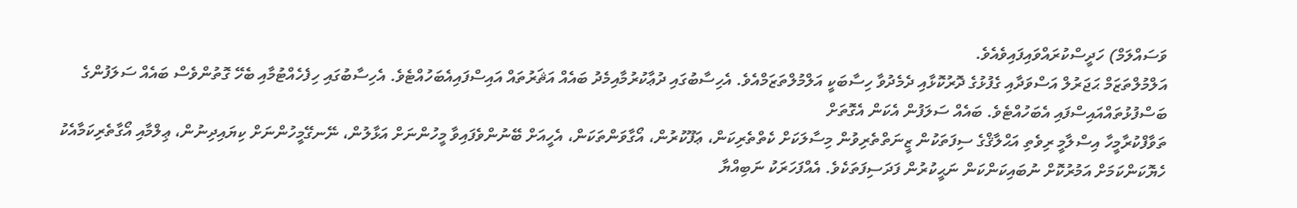ވަސައްލަމް) ހަދީސްކުރައްވައިފައިވެއެވެ.
އަލްމުލްތަޒަމް ޙަޖަރުލް އަސްވަދާއި ގެފުޅުގެ ދޮރުކޮޅާއި ދެމެދުވާ ހިސާބަކީ އަލްމުލްތަޒަމްއެވެ. އެހިސާބުގައި ދުޢާކުރުމާއިމެދު ބައެއް އަޘަރުތައް އައިސްފައިއެބަހުއްޓެވެ. އެހިސާބުގައި ހިފެހެއްޓުމާއި ބެހޭ ގޮތުންވެސް ބައެއް ސަލަފުންގެ ބަސްފުޅުތައްއައިސްފައި އެބަހުއްޓެވެ. ބައެއް ސަލަފުން އެކަން އެގޮތަށް
ތަވާފްކުރާމީހާ އިސްލާމީ ރިވެތި އަޙްލާޤްގެ ސިފަތަކުން ޒީނަތްތެރިވުން މިސާލަކަށް ކެތްތެރިކަން، ޢަފޫކުރުން، އޯގާވަންތަކަން، އެހީއަށް ބޭނުންވެފައިވާ މީހުންނަށް އަޅާލުން، ނޭނގޭމީހުންނަށް ކިޔައިދިނުން، ޢިލްމާއި އޯގާތެރިކަމާއެކު ހެޔޮކަންކަމަށް އަމުރުކޮށް ނުބައިކަންކަން ނަޙީކުރުން ފަދަސިފަތަކެވެ. އެއްފަހަރަކު ނަބިއްޔާ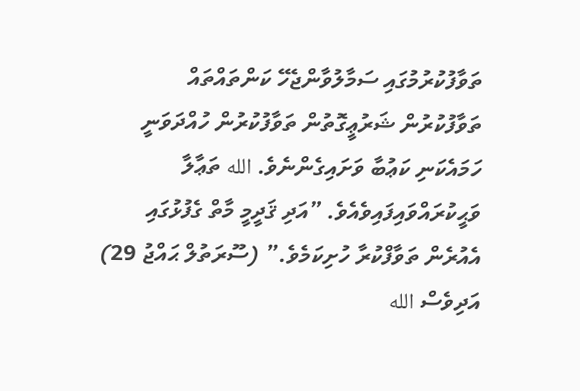ތަވާފުކުރުމުގައި ސަމާލުވާންޖެހޭ ކަންތައްތައް
ތަވާފުކުރުން ޝަރުޢީގޮތުން ތަވާފުކުރުން ހުއްދަވަނީ ހަމައެކަނި ކަޢުބާ ވަށައިގެންނެވެ. الله ތަޢާލާ ވަޙީކުރައްވައިފައިވެއެވެ. ”އަދި ޤަދީމީ މާތް ގެފުޅުގައި އެއުރެން ތަވާފްކުރާ ހުށިކަމެވެ.” (ސޫރަތުލް ޙައްޖު 29) އަދިވެސް الله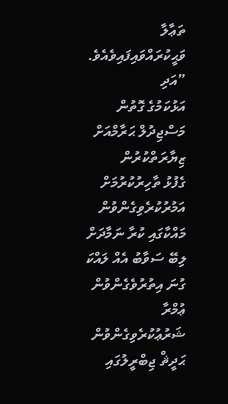ތަޢާލާ ވަޙީކުރައްވައިފައިވެއެވެ. ”އަދި
އަޅުކަމުގެ ގޮތުން މަސްޖިދުލް ޙަރާމްއަށް ޒިޔާރަތްކުރުން
ގެފުޅު ތާހިރުކުރުމަށް އަމުރުކުރެވިގެންވުން
މައްކާގައި ކުރާ ނަމާދަށް ލިބޭ ސަވާބު އެއް ލައްކަ ގުނަ އިތުރުވެގެންވުން
ޢުމްރާ ޝަރުޢުކުރެވިގެންވުން ޙަދީޘް ޖިބްރީލުގައި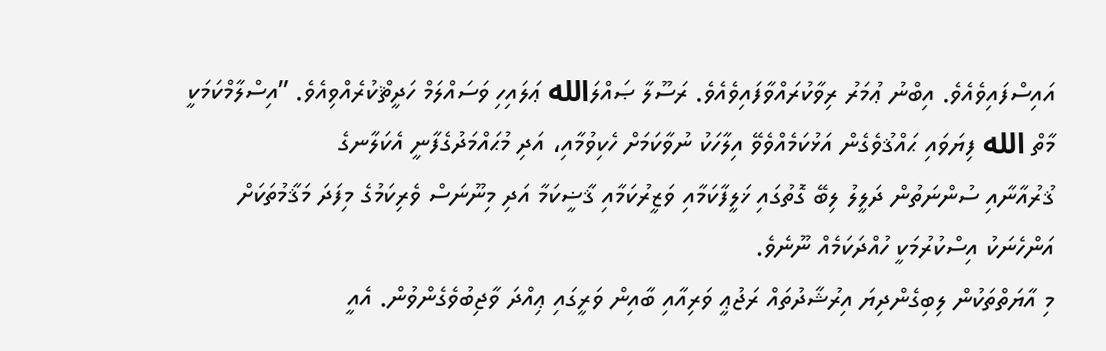އައިސްފައިވެއެވެ. އިބްނު ޢުމަރު ރިވާކުރައްވާފައިވެއެވެ. ރަސޫލާ ޞައްލަالله ޢަލައިހި ވަސައްލަމް ހަދީޘްކުރެއްވިއެވެ. ”އިސްލާމްކަމަކީ މާތް الله ފިޔަވައި ޙައްޤުވެގެން އަޅުކަމެއްވެވޭ އިލާހަކު ނުވާކަމަށް ހެކިވުމާއި، އަދި މުޙައްމަދުގެފާނީ އެކަލާނގެ
ޤުރުއާނާއި ސުންނަތުން ދަލީލު ލިބޭ ގޮތުގައި ޚަލީފާކަމާއި ވަޒީރުކަމާއި ޤާޟީކަމާ އަދި މިނޫނަސް ވެރިކަމުގެ މިފަދަ މަޤާމުތަކަށް އަންހެނަކު އިސްކުރުމަކީ ހުއްދަކަމެއް ނޫނެވެ.
މި އާޔަތްތަކުން ލިބިގެންދިޔަ އިރުޝާދުތައް ރަޖުޢީ ވަރިއާއި ބާއިން ވަރީގައި ޢިއްދަ ވާޖިބުވެގެންވުން. އެއީ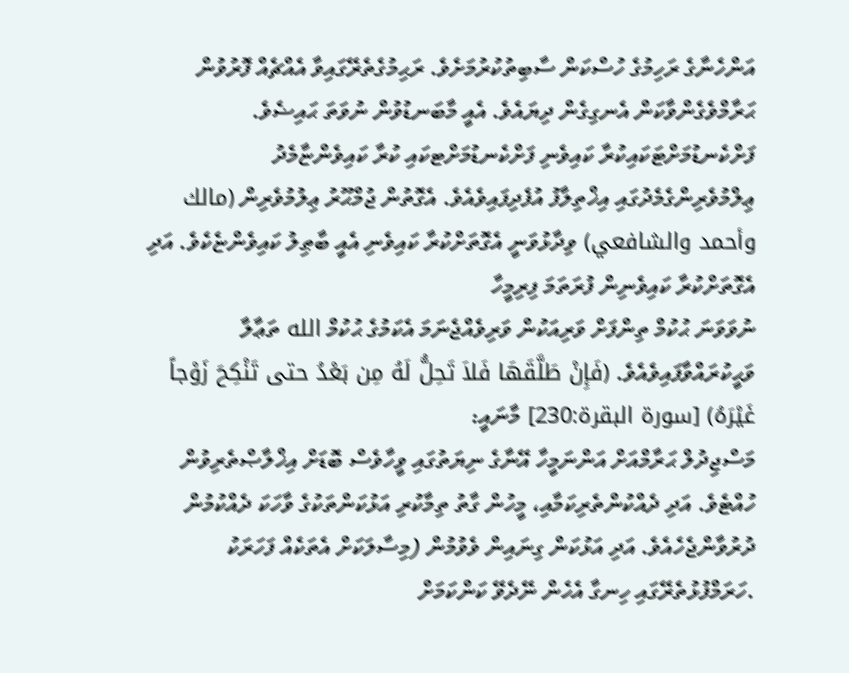އަންހެނާގެ ރަހިމުގެ ހުސްކަން ސާބިތުކުރުމަށެވެ. ރަޙިމުގެތެރޭގައިވާ އެއްޗެއް ފޮރުވުން ޙަރާމްވެގެންވާކަން އެނގިގެން ދިޔައެވެ. އެއީ މާބަނޑުވުން ނުވަތަ ޙައިޟެވެ.
ފަށްކެނޑުމަށްޓަކައިކުރާ ކައިވެނި ފަށްކެނޑުމަށްޓކައި ކުރާ ކައިވެންޏާމެދު ޢިލްމުވެރިންގެމެދުގައި އިޚްތިލާފު އުފެދިފައިވެއެވެ. އެގޮތުން ޖުމްޙޫރު ޢިލުމުވެރިން (مالك وأحمد والشافعي) ވިދާޅުވަނީ އެގޮތަށްކުރާ ކައިވެނި އެއީ ބާޠިލު ކައިވެންޏެކެވެ. އަދި އެގޮތަށްކުރާ ކައިވެނިން ފުރަތަމަ ފިރިމީހާ
ނުވަވަނަ ޙުކުމް ތިންފަށް ވަރިއަކުން ވަރިވެއްޖެނަމަ އެކަމުގެ ޙުކުމް الله ތަޢާލާ ވަޙީކުރައްވާފައިވެއެވެ. (فَإِنْ طَلَّقَهَا فَلاَ تَحِلُّ لَهُ مِن بَعْدُ حتى تَنْكِحَ زَوْجاً غَيْرَهُ) [سورة البقرة:230] މާނައީ:
މަސްޖިދުލް ޙަރާމްއަށް އަންނަމީހާ އޭނާގެ ނިޔަތުގައި ވީހާވެސް ބޮޑަށް އިޚްލާޞްތެރިވުން ހުއްޓެވެ. އަދި ދެއްކުންތެރިކަމާއި، މީހުން ގާތު ތިމާކުރި އަޅުކަންތަކުގެ ވާހަކަ ދެއްކުމުން ދުރުވާންޖެހެއެވެ. އަދި އަޅުކަން ގިނައިން ވެވުމުން (މިސާލަކަށް އެތަކެއް ފަހަރަކު
.ހަރަމްފުޅުތެރޭގައި ހިނގާ އެހެން ނޭދެވޭ ކަންކަމަށް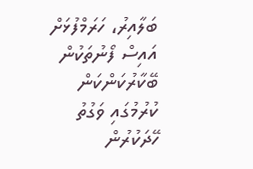ބަލާއިރު، ހަރަމްފުޅަށް އައިސް ފޯނުތަކުން ބޭކާރުކަންކަން ކުރުމުގައި ވަގުތު ހޭދަކުރުން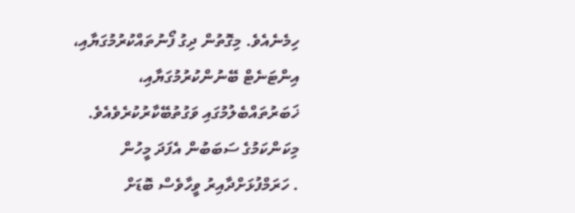ހިމެނެއެވެ. މިގޮތުން ދިގު ފޯނުތައްކުރުމުގަޔާއި، އިންޓަނެޓް ބޭނުންކުރުމުގަޔާއި، ޚަބަރުތައްބެލުމުގައި ވަގުތުބޭކާރުކުރެވެއެވެ. މިކަންކަމުގެ ސަބަބުން އެފަދަ މީހުން
. ހަރަމްފުޅަށްދާއިރު ވީހާވެސް ބޮޑަށް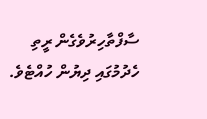ސާފްތާހިރުވެގެން ރީތި ހެދުމުގައި ދިޔުން ހުއްޓެވެ.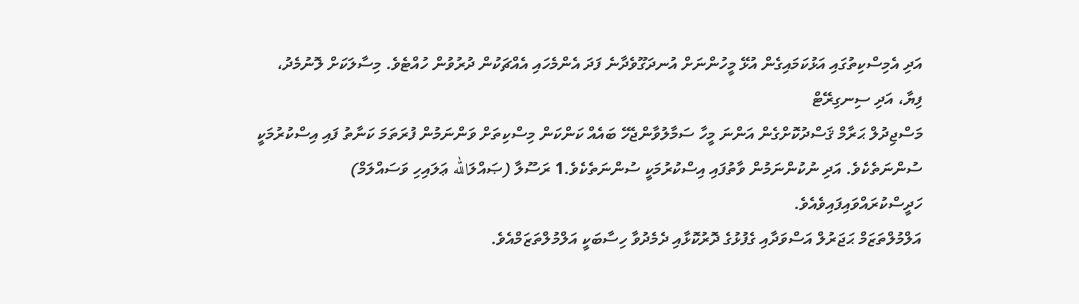އަދި އެމިސްކިތުގައި އަޅުކަމައިގެން އުޅޭ މީހުންނަށް އުނދަގޫވެދާނެ ފަދަ އެންމެހައި އެއްޗަކުން ދުރުވުން ހުއްޓެވެ. މިސާލަކަށް ލޮނުމެދު، ފިޔާ، އަދި ސިނގިރޭޓް
މަސްޖިދުލް ޙަރާމް ޤަސްދުކޮށްގެން އަންނަ މީހާ ސަމާލުވާންޖެހޭ ބައެއް ކަންކަން މިސްކިތަށް ވަންނަމުން ފުރަތަމަ ކަނާތު ފައި އިސްކުރުމަކީ ސުންނަތެކެވެ. އަދި ނުކުންނަމުން ވާތުފައި އިސްކުރުމަކީ ސުންނަތެކެވެ.1 ރަސޫލާ (ޞައްލަالله ޢަލައިހި ވަސައްލަމް) ހަދީސްކުރައްވައިފައިވެއެވެ.
އަލްމުލްތަޒަމް ޙަޖަރުލް އަސްވަދާއި ގެފުޅުގެ ދޮރުކޮޅާއި ދެމެދުވާ ހިސާބަކީ އަލްމުލްތަޒަމްއެވެ.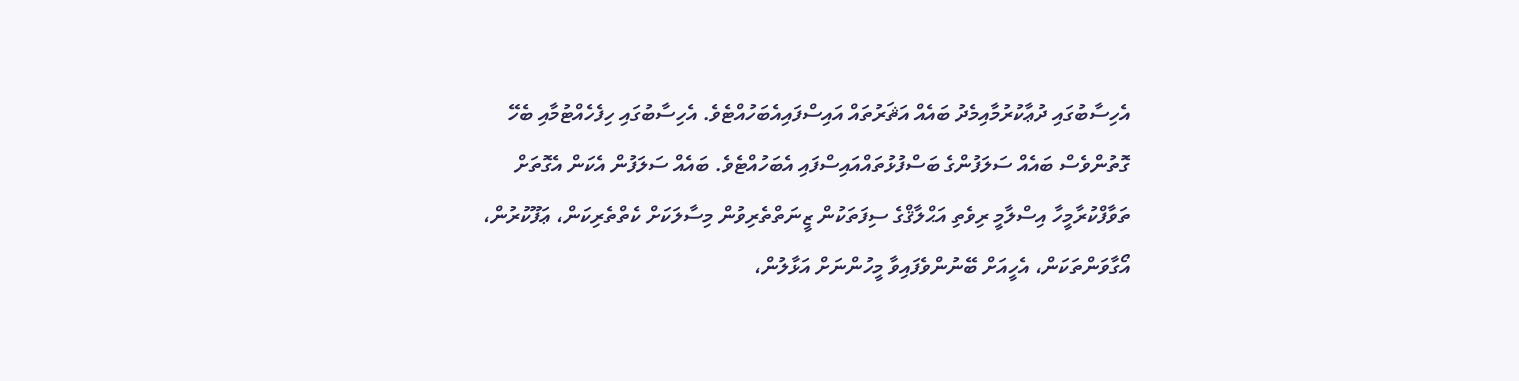އެހިސާބުގައި ދުޢާކުރުމާއިމެދު ބައެއް އަޘަރުތައް އައިސްފައިއެބަހުއްޓެވެ. އެހިސާބުގައި ހިފެހެއްޓުމާއި ބެހޭ ގޮތުންވެސް ބައެއް ސަލަފުންގެ ބަސްފުޅުތައްއައިސްފައި އެބަހުއްޓެވެ. ބައެއް ސަލަފުން އެކަން އެގޮތަށް
ތަވާފްކުރާމީހާ އިސްލާމީ ރިވެތި އަޙްލާޤްގެ ސިފަތަކުން ޒީނަތްތެރިވުން މިސާލަކަށް ކެތްތެރިކަން، ޢަފޫކުރުން، އޯގާވަންތަކަން، އެހީއަށް ބޭނުންވެފައިވާ މީހުންނަށް އަޅާލުން،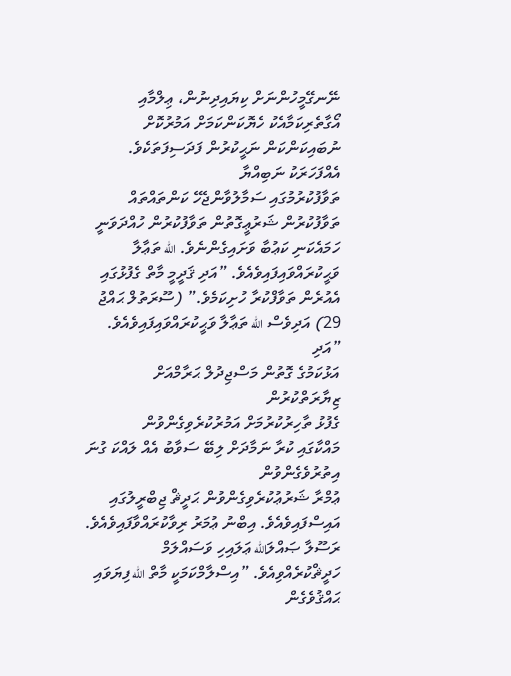ނޭނގޭމީހުންނަށް ކިޔައިދިނުން، ޢިލްމާއި އޯގާތެރިކަމާއެކު ހެޔޮކަންކަމަށް އަމުރުކޮށް ނުބައިކަންކަން ނަޙީކުރުން ފަދަސިފަތަކެވެ. އެއްފަހަރަކު ނަބިއްޔާ
ތަވާފުކުރުމުގައި ސަމާލުވާންޖެހޭ ކަންތައްތައް
ތަވާފުކުރުން ޝަރުޢީގޮތުން ތަވާފުކުރުން ހުއްދަވަނީ ހަމައެކަނި ކަޢުބާ ވަށައިގެންނެވެ. الله ތަޢާލާ ވަޙީކުރައްވައިފައިވެއެވެ. ”އަދި ޤަދީމީ މާތް ގެފުޅުގައި އެއުރެން ތަވާފްކުރާ ހުށިކަމެވެ.” (ސޫރަތުލް ޙައްޖު 29) އަދިވެސް الله ތަޢާލާ ވަޙީކުރައްވައިފައިވެއެވެ. ”އަދި
އަޅުކަމުގެ ގޮތުން މަސްޖިދުލް ޙަރާމްއަށް ޒިޔާރަތްކުރުން
ގެފުޅު ތާހިރުކުރުމަށް އަމުރުކުރެވިގެންވުން
މައްކާގައި ކުރާ ނަމާދަށް ލިބޭ ސަވާބު އެއް ލައްކަ ގުނަ އިތުރުވެގެންވުން
ޢުމްރާ ޝަރުޢުކުރެވިގެންވުން ޙަދީޘް ޖިބްރީލުގައި އައިސްފައިވެއެވެ. އިބްނު ޢުމަރު ރިވާކުރައްވާފައިވެއެވެ. ރަސޫލާ ޞައްލަالله ޢަލައިހި ވަސައްލަމް ހަދީޘްކުރެއްވިއެވެ. ”އިސްލާމްކަމަކީ މާތް الله ފިޔަވައި ޙައްޤުވެގެން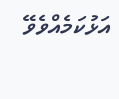އަޅުކަމެއްވެވޭ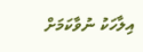އިލާހަކު ނުވާކަމަށް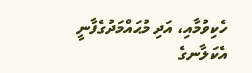ހެކިވުމާއި، އަދި މުޙައްމަދުގެފާނީ އެކަލާނގެ